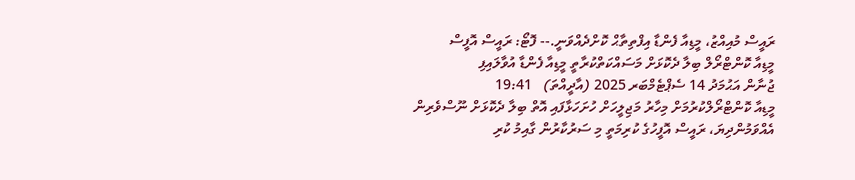ރައީސް މުއިއްޒު، މީޑިއާ ފެންޑާ އިފްތިތާޙް ކޮށްދެއްވަނީ.-- ފޮޓޯ: ރައީސް އޮފީސް
މީޑިއާ ކޮންޓްރޯލް ބިލާ ދެކޮޅަށް މަސައްކަތްކުރާތީ މީޑިއާ ފެންޑާ އުވާލައިފި
ޖުނާން އަޙުމަދު 14 ސެޕްޓެމްބަރ 2025 (އާދީއްތަ)   19:41
މީޑިއާ ކޮންޓްރޯލްކުރުމަށް މިހާރު މަޖިލީހަށް ހުށަހަޅާފައި އޮތް ބިލާ ދެކޮޅަށް ނޫސްވެރިން އެއްވަމުންދިޔަ، ރައީސް އޮފީހުގެ ކުރިމަތީ މި ސަރުކާރުން ގާއިމު ކުރި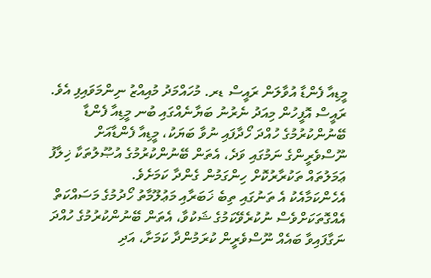މީޑިއާ ފެންޑާ އުވާލަން ރައީސް ޑރ. މުހައްމަދު މުއިއްޒު ނިންމަވައިފި އެވެ.
ރައީސް އޮފީހުން މިއަދު ނެރުނު ބަޔާނެއްގައި ބުނ މީޑިއާ ފެންޑާ ބޭނުންކުރުމުގެ ހުއްދަ ހޯދާފައި ނުވާ ބަޔަކު، މީޑިއާ ފެންޑާއަށް ނޫސްވެރީންގެ ނަމުގައި ވަދެ، އެތަން ބޭނުންކުރުމުގެ އުޞޫލުތަކާ ޚިލާފު ޢަމަލުތައް ތަކުރާރުކޮށް ހިންގަމުން ގެންދާ ކަމަށެވެ.
އެހެންކަމާއެކު އެ ތަނުގައި ތިބެ ޚަބަރާއި މަޢުލޫމާތު ހޯދުމުގެ މަސައްކަތް އެއްގޮތަކަށްވެސް ނުކުރެވޭކަމުގެ ޝަކުވާ، އެތަން ބޭނުންކުރުމުގެ ހުއްދަ ނަގާފައިވާ ބައެއް ނޫސްވެރީން ކުރަމުންދާ ކަމަށާ، އަދި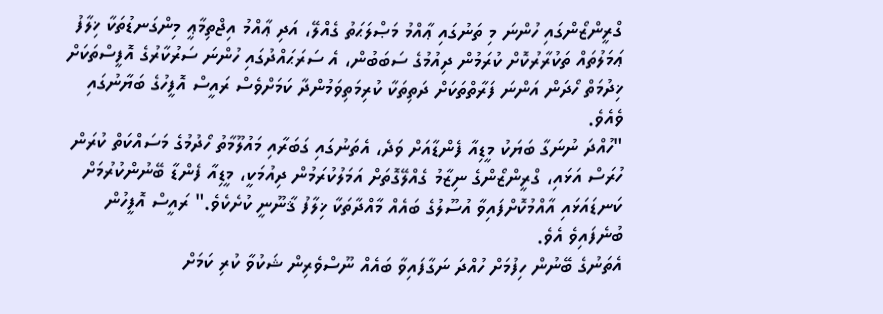ގްރީންޒޯންގައި ހުންނަ މި ތަނުގައި ޢާއްމު މަޞްލަޙަތު ގެއްލޭ، އަދި ޢާއްމު އިޖްތިމާޢީ މިންގަނޑުތަކާ ޚިލާފު ޢަމަލުތައް ތަކުރާރުކޮށް ކުރަމުން ދިއުމުގެ ސަބަބުން، އެ ސަރަޙައްދުގައި ހުންނަ ސަރުކާރުގެ އޮފީސްތަކަށް ޚިދުމަތް ހޯދަން އަންނަ ފަރާތްތަކަށް ދަތިތަކާ ކުރިމަތިވަމުންދާ ކަމަށްވެސް ރައީސް އޮފީހުގެ ބަޔާނުގައި ވެއެވެ.
"ހުއްދަ ނުނަގާ ބަޔަކު މީޑިއާ ފެންޑާއަށް ވަދެ، އެތަނުގައި ގަބަރާއި މައުލޫމާތު ހޯދުމުގެ މަސައްކަތް ކުރަން ހުރަސް އަޅައި، ގްރީންޒޯންގެ ނިޒާމު ގެއްލޭގޮތަށް އަމަލުކުރަމުން ދިއުމަކީ، މީޑިއާ ފެންޑާ ބޭނުންކުރުމަށް ކަނޑައަޅައި އާއްމުކޮށްފައިވާ އުސޫލުގެ ބައެއް މާއްދާތަކާ ޚިލާފު ޤާނޫނީ ކުށެކެވެ." ރައީސް އޮފީހުން ބުނެފައިވެ އެވެ.
އެތަނުގެ ބޭނުން ހިފުމަށް ހުއްދަ ނަގާފައިވާ ބައެއް ނޫސްވެރިން ޝަކުވާ ކުރި ކަމަށް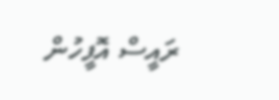ރައީސް އޮފީހުން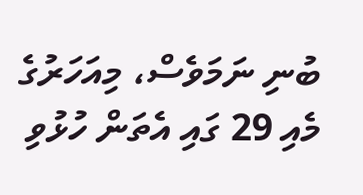ބުނި ނަމަވެސް، މިއަހަރުގެ މެއި 29 ގައި އެތަން ހުޅުވި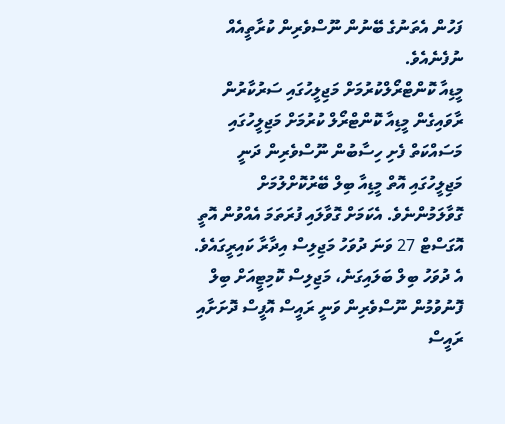ފަހުން އެތަނުގެ ބޭނުން ނޫސްވެރިން ކުރާތީއެއް ނުފެނެއެވެ.
މީޑިއާ ކޮންޓްރޯލްކުރުމަށް މަޖިލީހުގައި ސަރުކާރުން ރާވައިގެން މީޑިއާ ކޮންޓްރޯލް ކުރުމަށް މަޖިލީހުގައި މަސައްކަތް ފެށި ހިސާބުން ނޫސްވެރިން ދަނީ މަޖިލީހުގައި އޮތް މީޑިއާ ބިލް ބޭރުކޮށްލުމަށް ގޮވާލަމުންނެވެ. އެކަމަށް ގޮވާލައި ފުރަތަމަ އެއްވުން އޮތީ އޮގަސްޓް 27 ވަނަ ދުވަހު މަޖިލިސް އިދާރާ ކައިރީގައެވެ.
އެ ދުވަހު ބިލް ބަލައިގަނެ، މަޖިލިސް ކޮމިޓީއަށް ބިލް ފޮނުވުމުން ނޫސްވެރިން ވަނީ ރައީސް އޮފީސް ދޮށަށާއި ރައީސް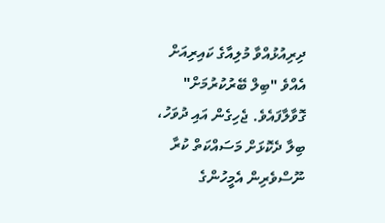ދިރިއުޅުއްވާ މުލިއާގެ ކައިރިއަށް އެއްވެ "ބިލް ބޭރުކުރުމަށް" ގޮވާލާފައެވެ. ޖެހިގެން އައި ދުވަހު، ބިލާ ދެކޮޅަށް މަސައްކަތް ކުރާ ނޫސްވެރިން އެމީހުންގެ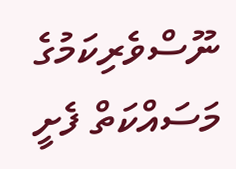ނޫސްވެރިކަމުގެ މަސައްކަތް ފެށީ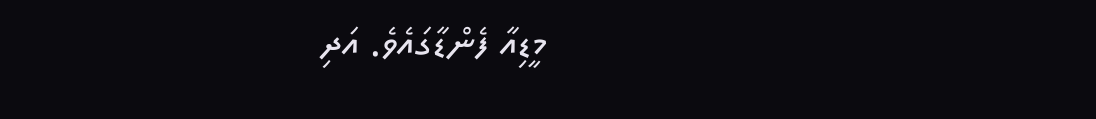މީޑިއާ ފެންޑާގައެވެ. އަދި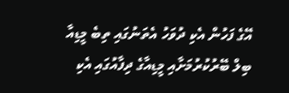އޭގެ ފަހުން އެކި ދުވަހު އެތަނުގައި ތިބެ މީޑިއާ ބިލް ބޭރުކުރުމަށާއި މީޑިއާގެ ދިފާއުގައި އެކި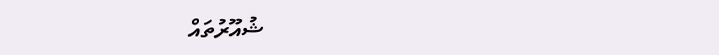ޝުއޫރުތައް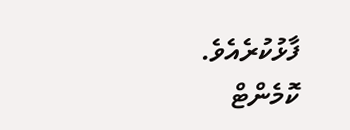ފާޅުކުރެއެވެ.
ކޮމެންޓް